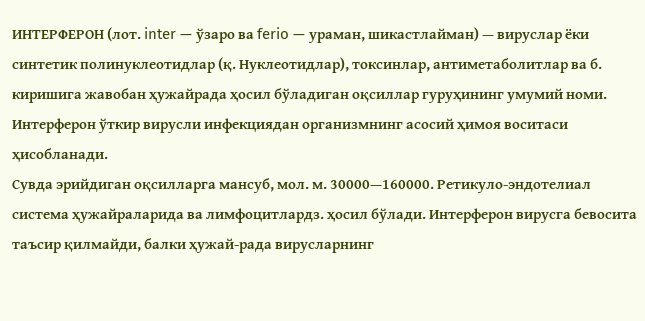ИНТЕРФЕРОН (лот. inter — ўзаро ва ferio — ураман, шикастлайман) — вируслар ёки синтетик полинуклеотидлар (қ. Нуклеотидлар), токсинлар, антиметаболитлар ва б. киришига жавобан ҳужайрада ҳосил бўладиган оқсиллар гуруҳининг умумий номи. Интерферон ўткир вирусли инфекциядан организмнинг асосий ҳимоя воситаси ҳисобланади.
Сувда эрийдиган оқсилларга мансуб, мол. м. 30000—160000. Ретикуло-эндотелиал система ҳужайраларида ва лимфоцитлардз. ҳосил бўлади. Интерферон вирусга бевосита таъсир қилмайди, балки ҳужай-рада вирусларнинг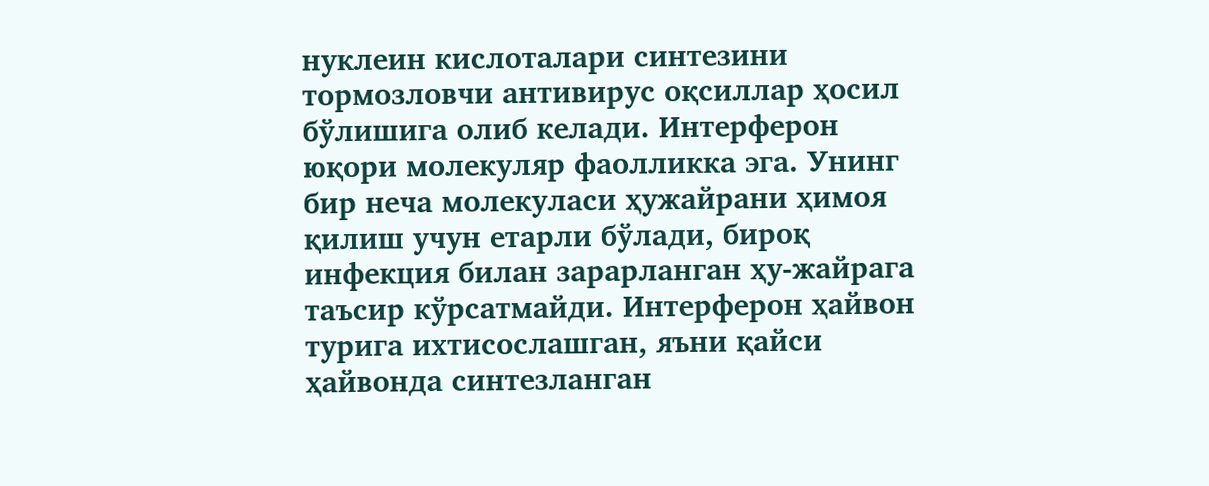нуклеин кислоталари синтезини тормозловчи антивирус оқсиллар ҳосил бўлишига олиб келади. Интерферон юқори молекуляр фаолликка эга. Унинг бир неча молекуласи ҳужайрани ҳимоя қилиш учун етарли бўлади, бироқ инфекция билан зарарланган ҳу-жайрага таъсир кўрсатмайди. Интерферон ҳайвон турига ихтисослашган, яъни қайси ҳайвонда синтезланган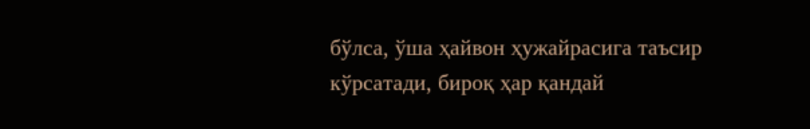бўлса, ўша ҳайвон ҳужайрасига таъсир кўрсатади, бироқ ҳар қандай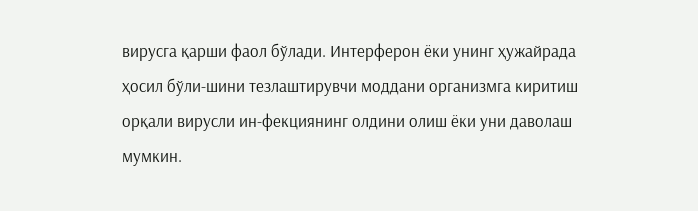вирусга қарши фаол бўлади. Интерферон ёки унинг ҳужайрада ҳосил бўли-шини тезлаштирувчи моддани организмга киритиш орқали вирусли ин-фекциянинг олдини олиш ёки уни даволаш мумкин.